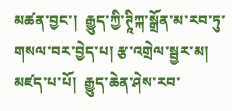མཚན་བྱང་།  རྒྱུད་ཀྱི་ཊཱིཀྐ་སྒྲོན་མ་རབ་ཏུ་གསལ་བར་བྱེད་པ། རྩ་འགྲེལ་སྦྱར་མ།
མཛད་པ་པོ།  རྒྱུད་ཆེན་ཤེས་རབ་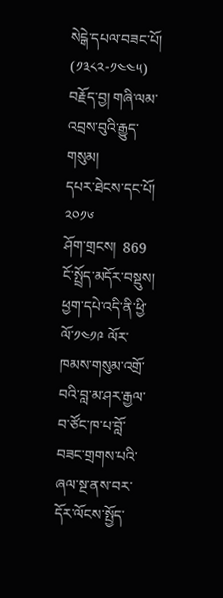སེངྒེ་དཔལ་བཟང་པོ། (༡༣༨༢-༡༤༤༥)
བརྗོད་བྱ། གཞི་ལམ་འབྲས་བུའི་རྒྱུད་གསུམ།
དཔར་ཐེངས་དང་པོ། ༢༠༡༦
ཤོག་གྲངས།  869
ངོ་སྤྲོད་མདོར་བསྡུས།  ཕྱག་དཔེ་འདི་ནི་ཕྱི་ལོ་༡༤༡༩ ལོར་ཁམས་གསུམ་འགྲོ་བའི་བླ་མ་ཤར་རྒྱལ་བ་ཙོང་ཁ་པ་བློ་བཟང་གྲགས་པའི་ཞལ་སྔ་ནས་བར་དོར་ལོངས་སྤྱོད་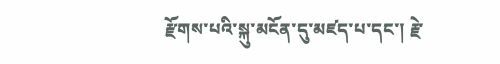རྫོགས་པའི་སྐུ་མངོན་དུ་མཛད་པ་དང་། རྗེ་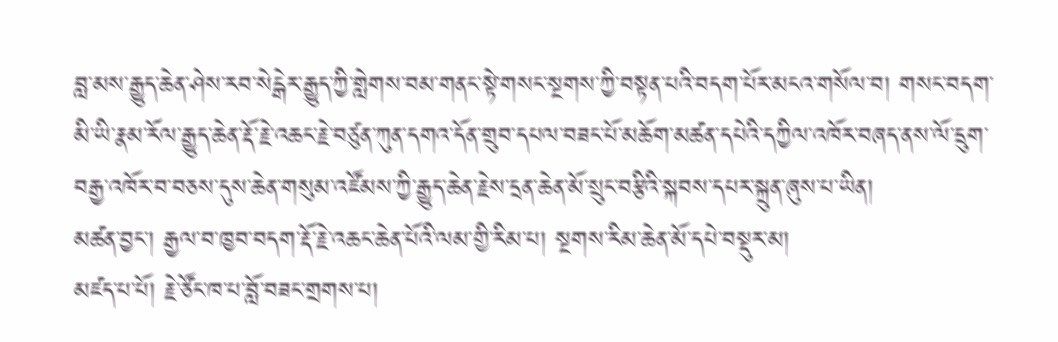བླ་མས་རྒྱུད་ཆེན་ཤེས་རབ་སེངྒེར་རྒྱུད་ཀྱི་གླེགས་བམ་གནང་སྟེ་གསང་སྔགས་ཀྱི་བསྟན་པའི་བདག་པོར་མངའ་གསོལ་བ། གསང་བདག་མི་ཡི་རྣམ་རོལ་རྒྱུད་ཆེན་རྡོ་རྗེ་འཆང་རྗེ་བཙུན་ཀུན་དགའ་དོན་གྲུབ་དཔལ་བཟང་པོ་མཆོག་མཚན་དཔེའི་དཀྱིལ་འཁོར་བཞད་ནས་ལོ་དྲུག་བརྒྱ་འཁོར་བ་བཅས་དུས་ཆེན་གསུམ་འཛོམས་ཀྱི་རྒྱུད་ཆེན་རྗེས་དྲན་ཆེན་མོ་སྲུང་བརྩིའི་སྐབས་དཔར་སྐྲུན་ཞུས་པ་ཡིན།
མཚན་བྱང་། རྒྱལ་བ་ཁྱབ་བདག་རྡོ་རྗེ་འཆང་ཆེན་པོའི་ལམ་གྱི་རིམ་པ། སྔགས་རིམ་ཆེན་མོ་དཔེ་བསྡུར་མ།
མཛད་པ་པོ། རྗེ་ཙོང་ཁ་པ་བློ་བཟང་གྲགས་པ།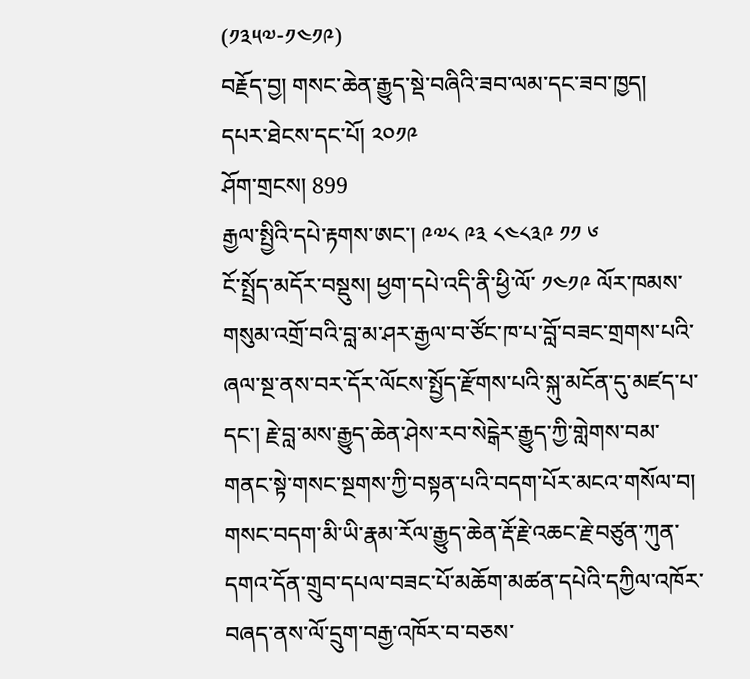(༡༣༥༧-༡༤༡༩)
བརྗོད་བྱ། གསང་ཆེན་རྒྱུད་སྡེ་བཞིའི་ཟབ་ལམ་དང་ཟབ་ཁྱད།
དཔར་ཐེངས་དང་པོ། ༢༠༡༩
ཤོག་གྲངས། 899
རྒྱལ་སྤྱིའི་དཔེ་རྟགས་ཨང་། ༩༧༨ ༩༣ ༨༤༨༣༩ ༡༡ ༦
ངོ་སྤྲོད་མདོར་བསྡུས། ཕྱག་དཔེ་འདི་ནི་ཕྱི་ལོ་ ༡༤༡༩ ལོར་ཁམས་གསུམ་འགྲོ་བའི་བླ་མ་ཤར་རྒྱལ་བ་ཙོང་ཁ་པ་བློ་བཟང་གྲགས་པའི་ཞལ་སྔ་ནས་བར་དོར་ལོངས་སྤྱོད་རྫོགས་པའི་སྐུ་མངོན་དུ་མཛད་པ་དང་། རྗེ་བླ་མས་རྒྱུད་ཆེན་ཤེས་རབ་སེངྒེར་རྒྱུད་ཀྱི་གླེགས་བམ་གནང་སྟེ་གསང་སྔགས་ཀྱི་བསྟན་པའི་བདག་པོར་མངའ་གསོལ་བ། གསང་བདག་མི་ཡི་རྣམ་རོལ་རྒྱུད་ཆེན་རྡོ་རྗེ་འཆང་རྗེ་བཙུན་ཀུན་དགའ་དོན་གྲུབ་དཔལ་བཟང་པོ་མཆོག་མཚན་དཔེའི་དཀྱིལ་འཁོར་བཞད་ནས་ལོ་དྲུག་བརྒྱ་འཁོར་བ་བཅས་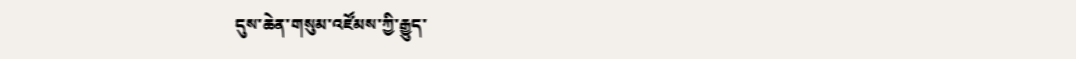དུས་ཆེན་གསུམ་འཛོམས་ཀྱི་རྒྱུད་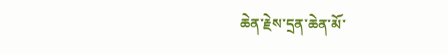ཆེན་རྗེས་དྲན་ཆེན་མོ་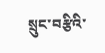སྲུང་བརྩིའི་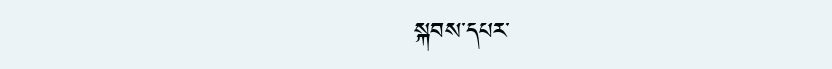སྐབས་དཔར་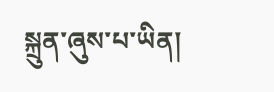སྐྲུན་ཞུས་པ་ཡིན།